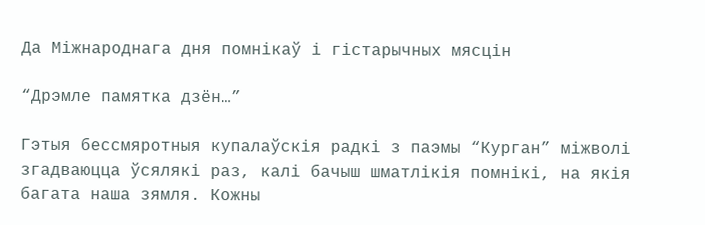Да Міжнароднага дня помнікаў і гістарычных мясцін

“Дрэмле памятка дзён…”

Гэтыя бессмяротныя купалаўскія радкі з паэмы “Курган” міжволі згадваюцца ўсялякі раз, калі бачыш шматлікія помнікі, на якія багата наша зямля. Кожны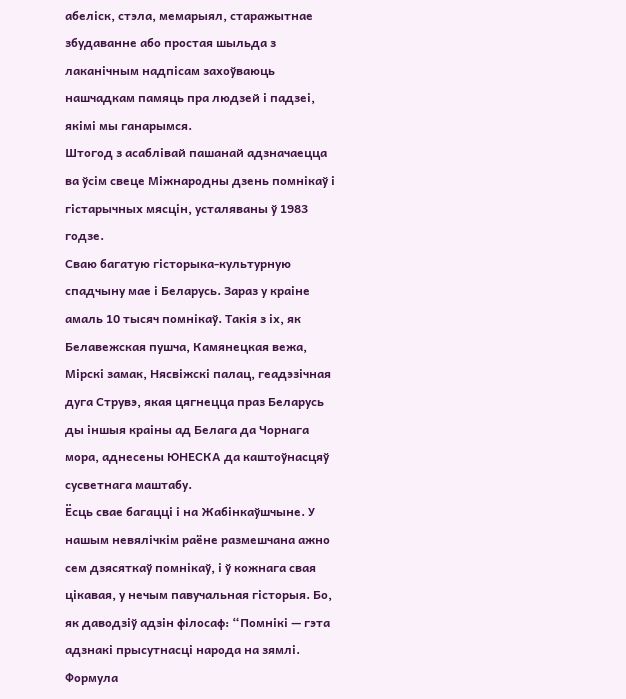абеліск, стэла, мемарыял, старажытнае збудаванне або простая шыльда з лаканічным надпісам захоўваюць нашчадкам памяць пра людзей і падзеі, якімі мы ганарымся.
Штогод з асаблівай пашанай адзначаецца ва ўсім свеце Міжнародны дзень помнікаў і гістарычных мясцін, усталяваны ў 1983 годзе.
Сваю багатую гісторыка-культурную спадчыну мае і Беларусь. Зараз у краіне амаль 10 тысяч помнікаў. Такія з іх, як Белавежская пушча, Камянецкая вежа, Мірскі замак, Нясвіжскі палац, геадэзічная дуга Струвэ, якая цягнецца праз Беларусь ды іншыя краіны ад Белага да Чорнага мора, аднесены ЮНЕСКА да каштоўнасцяў сусветнага маштабу.
Ёсць свае багацці і на Жабінкаўшчыне. У нашым невялічкім раёне размешчана ажно сем дзясяткаў помнікаў, і ў кожнага свая цікавая, у нечым павучальная гісторыя. Бо, як даводзіў адзін філосаф: “Помнікі — гэта адзнакі прысутнасці народа на зямлі. Формула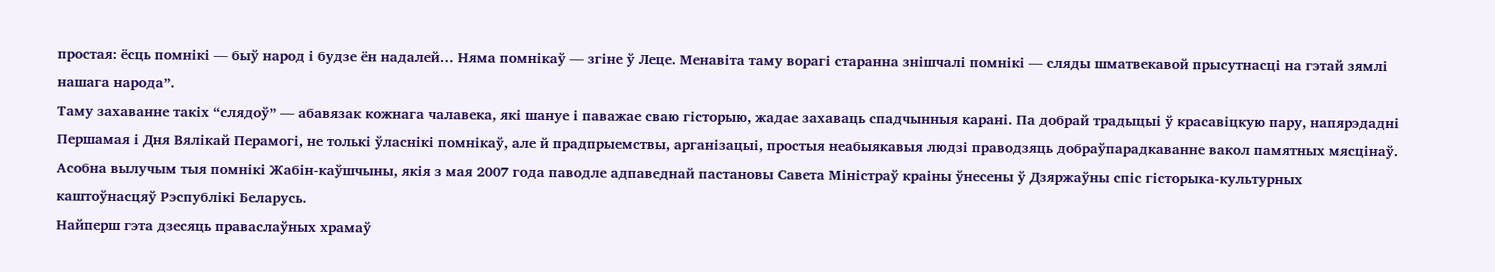простая: ёсць помнікі — быў народ і будзе ён надалей… Няма помнікаў — згіне ў Леце. Менавіта таму ворагі старанна знішчалі помнікі — сляды шматвекавой прысутнасці на гэтай зямлі нашага народа”.
Таму захаванне такіх “слядоў” — абавязак кожнага чалавека, які шануе і паважае сваю гісторыю, жадае захаваць спадчынныя карані. Па добрай традыцыі ў красавіцкую пару, напярэдадні Першамая і Дня Вялікай Перамогі, не толькі ўласнікі помнікаў, але й прадпрыемствы, арганізацыі, простыя неабыякавыя людзі праводзяць добраўпарадкаванне вакол памятных мясцінаў.
Асобна вылучым тыя помнікі Жабін-каўшчыны, якія з мая 2007 года паводле адпаведнай пастановы Савета Міністраў краіны ўнесены ў Дзяржаўны спіс гісторыка-культурных каштоўнасцяў Рэспублікі Беларусь.
Найперш гэта дзесяць праваслаўных храмаў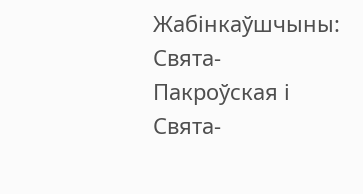Жабінкаўшчыны: Свята-Пакроўская і Свята-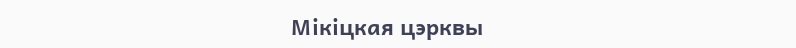Мікіцкая цэрквы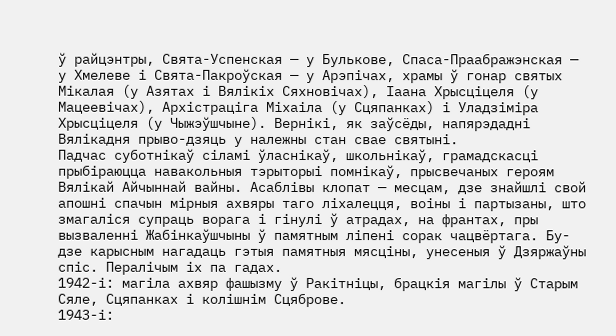ў райцэнтры, Свята-Успенская — у Булькове, Спаса-Праабражэнская — у Хмелеве і Свята-Пакроўская — у Арэпічах, храмы ў гонар святых Мікалая (у Азятах і Вялікіх Сяхновічах), Іаана Хрысціцеля (у Мацеевічах), Архістраціга Міхаіла (у Сцяпанках) і Уладзіміра Хрысціцеля (у Чыжэўшчыне). Вернікі, як заўсёды, напярэдадні Вялікадня прыво-дзяць у належны стан свае святыні.
Падчас суботнікаў сіламі ўласнікаў, школьнікаў, грамадскасці прыбіраюцца навакольныя тэрыторыі помнікаў, прысвечаных героям Вялікай Айчыннай вайны. Асаблівы клопат — месцам, дзе знайшлі свой апошні спачын мірныя ахвяры таго ліхалецця, воіны і партызаны, што змагаліся супраць ворага і гінулі ў атрадах, на франтах, пры вызваленні Жабінкаўшчыны ў памятным ліпені сорак чацвёртага. Бу-дзе карысным нагадаць гэтыя памятныя мясціны, унесеныя ў Дзяржаўны спіс. Пералічым іх па гадах.
1942-і: магіла ахвяр фашызму ў Ракітніцы, брацкія магілы ў Старым Сяле, Сцяпанках і колішнім Сцяброве.
1943-і: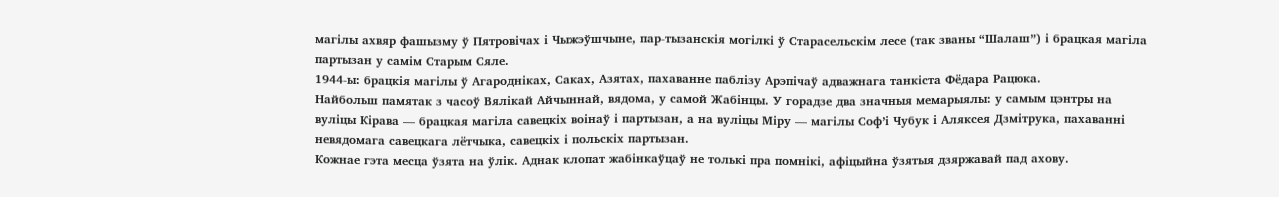магілы ахвяр фашызму ў Пятровічах і Чыжэўшчыне, пар-тызанскія могілкі ў Старасельскім лесе (так званы “Шалаш”) і брацкая магіла партызан у самім Старым Сяле.
1944-ы: брацкія магілы ў Агародніках, Саках, Азятах, пахаванне паблізу Арэпічаў адважнага танкіста Фёдара Рацюка.
Найбольш памятак з часоў Вялікай Айчыннай, вядома, у самой Жабінцы. У горадзе два значныя мемарыялы: у самым цэнтры на вуліцы Кірава — брацкая магіла савецкіх воінаў і партызан, а на вуліцы Міру — магілы Соф’і Чубук і Аляксея Дзмітрука, пахаванні невядомага савецкага лётчыка, савецкіх і польскіх партызан.
Кожнае гэта месца ўзята на ўлік. Аднак клопат жабінкаўцаў не толькі пра помнікі, афіцыйна ўзятыя дзяржавай пад ахову.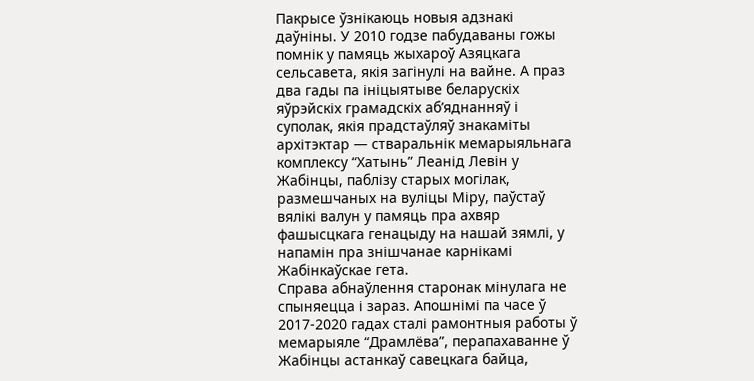Пакрысе ўзнікаюць новыя адзнакі даўніны. У 2010 годзе пабудаваны гожы помнік у памяць жыхароў Азяцкага сельсавета, якія загінулі на вайне. А праз два гады па ініцыятыве беларускіх яўрэйскіх грамадскіх аб’яднанняў і суполак, якія прадстаўляў знакаміты архітэктар — стваральнік мемарыяльнага комплексу “Хатынь” Леанід Левін у Жабінцы, паблізу старых могілак, размешчаных на вуліцы Міру, паўстаў вялікі валун у памяць пра ахвяр фашысцкага генацыду на нашай зямлі, у напамін пра знішчанае карнікамі Жабінкаўскае гета.
Справа абнаўлення старонак мінулага не спыняецца і зараз. Апошнімі па часе ў 2017-2020 гадах сталі рамонтныя работы ў мемарыяле “Драмлёва”, перапахаванне ў Жабінцы астанкаў савецкага байца,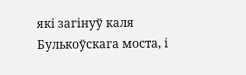які загінуў каля Булькоўскага моста, і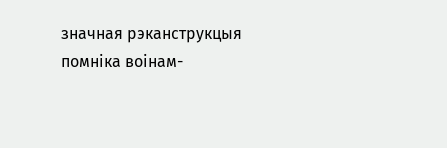значная рэканструкцыя помніка воінам-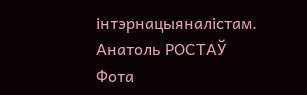інтэрнацыяналістам.
Анатоль РОСТАЎ
Фота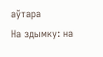аўтара
На здымку: на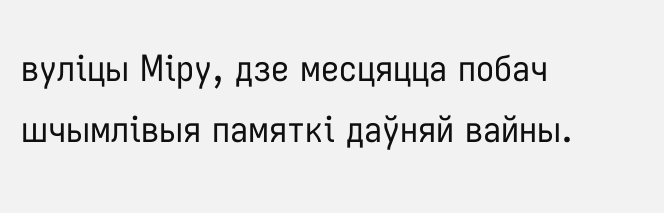вуліцы Міру, дзе месцяцца побач шчымлівыя памяткі даўняй вайны.